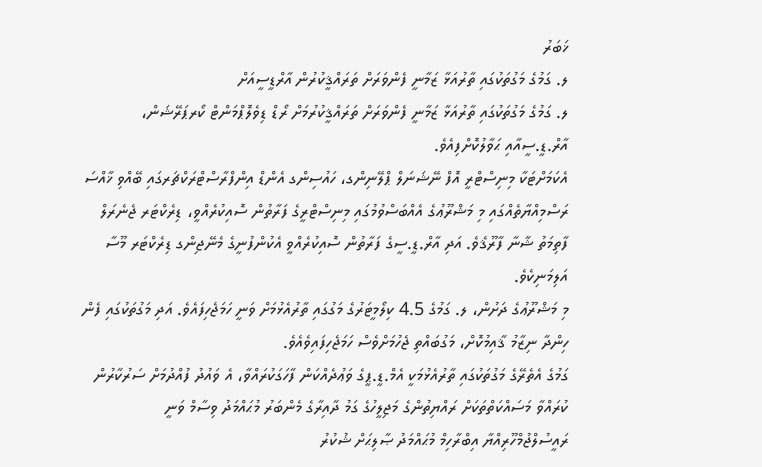ޚަބަރު
ލ. ގަމުގެ މަގުތަކުގައި ތާރުއަޅާ ޒަމާނީ ފެންވަރަށް ތަރައްޤީކުރުން އާރްޑީސީއަށް
ލ. ގަމުގެ މަގުތަކުގައި ތާރުއަޅާ ޒަމާނީ ފެންވަރަށް ތަރައްޤީކުރުމަށް ރޯޑް ޑިވެލޮޕްމަންޓް ކޯރޕަރޭޝަން، އާރް.ޑީ.ސީއާއި ޙަވާލުކޮށްފިއެވެ.
އެކަމަށްޓަކާ މިނިސްޓްރީ އޮފް ނޭޝަނަލް ޕްލޭނިންގ، ހައުސިންގ އެންޑް އިންފްރާސްޓްރަކްޗަރގައި ބޭއްވި ޚާއްސަ ރަސްމިއްޔާތެއްގައި މި މަޝްރޫޢުގެ އެއްބަސްވުމުގައި މިނިސްޓްރީގެ ފަރާތުން ސޮއިކުރެއްވީ، ޑިރެކްޓަރ ޖެނެރަލް ފާތިމަތު ޝާނާ ފާރޫޤެވެ. އަދި އާރް.ޑީ.ސީގެ ފަރާތުން ސޮއިކުރެއްވީ އެކުންފުނީގެ މެނޭޖިންގ ޑިރެކްޓަރ މޫސާ އަލިމަނިކެވެ.
މި މަޝްރޫޢުގެ ދަށުން، ލ. ގަމުގެ 4.5 ކިލޯމީޓަރުގެ މަގުގައި ތާރުއެޅުމަށް ވަނީ ހަމަޖެހިފައެވެ. އަދި މަގުތަކުގައި ފެން ހިންދާ ނިޒާމު ޤާއިމުކޮށް، މަގުބައްތި ޖެހުމަށްވެސް ހަމަޖެހިފައިވެއެވެ.
ގަމުގެ އެތެރޭގެ މަގުތަކުގައި ތާރުއެޅުމަކީ އެމް.ޑީ.ޕީގެ ވަޢުދެއްކަން ފާހަގަކުރައްވާ، އެ ވައުދު ފުއްދުމަށް ސަރުކާރުން ކުރައްވާ މަސައްކަތްތަކަށް ރައްޔިތުންގެ މަޖިލީހުގެ ގަމު ދާއިރާގެ މެންބަރު މުޙައްމަދު ވިސާމް ވަނީ ރައީސުލްޖުމްހޫރިއްޔާ އިބްރާހިމް މުޙައްމަދު ޞާލިޙަށް ޝުކުރު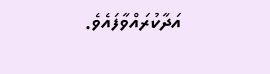އަދާކުރައްވާފައެވެ.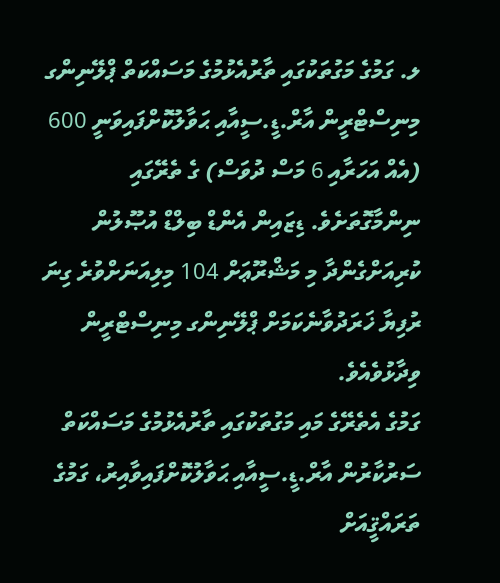ލ. ގަމުގެ މަގުތަކުގައި ތާރުއެޅުމުގެ މަސައްކަތް ޕްލޭނިންގ މިނިސްޓްރީން އާރް.ޑީ.ސީއާއި ޙަވާލުކޮށްފައިވަނީ 600 (އެއް އަހަރާއި 6 މަސް ދުވަސް) ގެ ތެރޭގައި ނިންމާގޮތަށެވެ. ޑިޒައިން އެންޑް ބިލްޑް އުޞޫލުން ކުރިއަށްގެންދާ މި މަޝްރޫޢަށް 104 މިލިއަނަށްވުރެ ގިނަ ރުފިޔާ ޚަރަދުވާނެކަމަށް ޕްލޭނިންގ މިނިސްޓްރީން ވިދާޅުވެއެވެ.
ގަމުގެ އެތެރޭގެ މައި މަގުތަކުގައި ތާރުއެޅުމުގެ މަސައްކަތް ސަރުކާރުން އާރް.ޑީ.ސީއާއި ޙަވާލުކޮށްފައިވާއިރު، ގަމުގެ ތަރައްޤީއަށް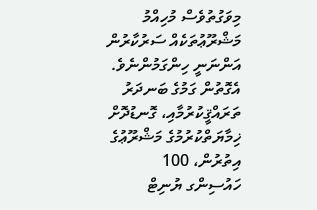މިވަގުތުވެސް މުހިއްމު މަޝްރޫޢުތަކެއް ސަރުކާރުން އަންނަނީ ހިންގަމުންނެވެ. އެގޮތުން ގަމުގެ ބަނދަރު ތަރައްޤީކުރުމާއި، ގޮނޑުދޮށް ޚިމާޔަތްކުރުމުގެ މަޝްރޫޢުގެ އިތުރުން، 100 ހައުސިންގ ޔުނިޓް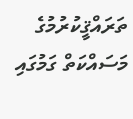ތަރައްޤީކުރުމުގެ މަސައްކަތް ގަމުގައި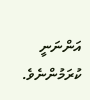އަންނަނީ ކުރަމުންނެވެ.